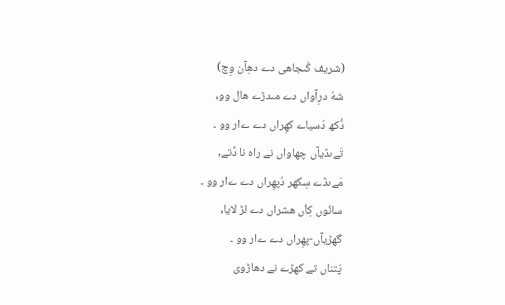(شریف کُںجاهی دے دھِآن وِچ)
شهُ درِآواں دے مںدڑے هال وو,
دُّکھ دّسیاے کهِراں دے ےار وو ۔
تَےںڈیآں چھاواں نے راه نا دِّتے,
مَےںڈے سِکھر دُپهِراں دے ےار وو ۔
سانُوں کِاُں هشراں دے لڑ لايا,
گھڑیآں-پهِراں دے ےار وو ۔
پّتناں تے کھڑے نے دھاڑوی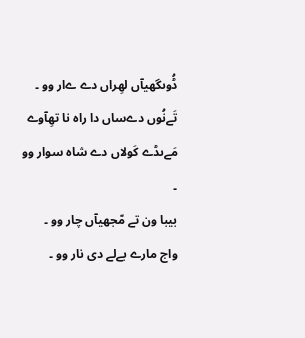ڈُوںگھیآں لهِراں دے ےار وو ۔
تَےنُوں دےساں دا راه نا تھِآوے
مَےںڈے کَولاں دے شاه سوار وو ۔
بیبا ون تے مّجھیآں چار وو ۔
واج مارے بےلے دی نار وو ۔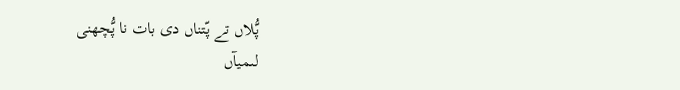پُّلاں تے پّتناں دی بات نا پُّچھنی
لںمیآں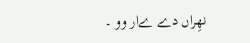نهِراں دے ےار وو ۔